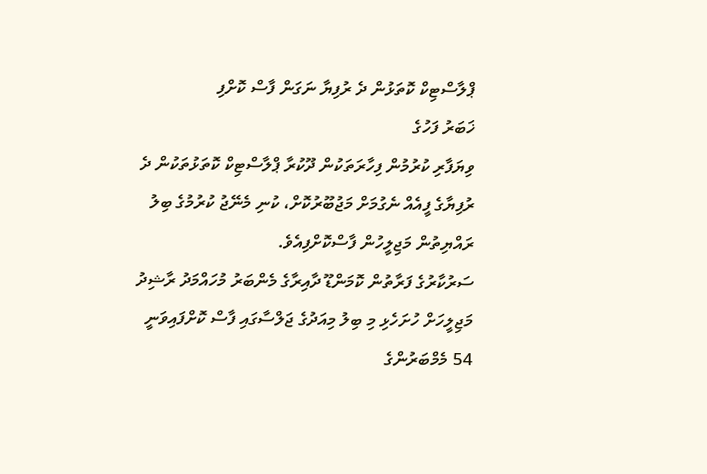ޕްލާސްޓިކް ކޮތަޅުން ދެ ރުފިޔާ ނަގަން ފާސް ކޮށްފި
ޚަބަރު ފަހުގެ
ވިޔަފާރި ކުރުމުން ފިހާރަތަކުން ދޫކުރާ ޕްލާސްޓިކް ކޮތަޅުތަކުން ދެ ރުފިޔާގެ ފީއެއް ނެގުމަށް މަޖުބޫރުކޮށް، ކުނި މެނޭޖު ކުރުމުގެ ބިލު ރައްޔިތުން މަޖިލީހުން ފާސްކޮށްފިއެވެ.
ސަރުކާރުގެ ފަރާތުން ކޮމަންޑޫ ދާއިރާގެ މެންބަރު މުހައްމަދު ރާޝިދު މަޖިލީހަށް ހުށަހެޅި މި ބިލު މިއަދުގެ ޖަލްސާގައި ފާސް ކޮށްފައިވަނީ 54 މެމްބަރުންގެ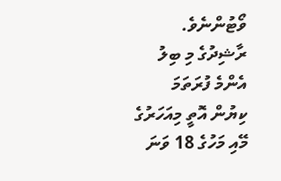ވޯޓުންނެވެ. ރާޝިދުގެ މި ބިލު އެންމެ ފުރަތަމަ ކިޔުން އޮތީ މިއަހަރުގެ މޭއި މަހުގެ 18 ވަނަ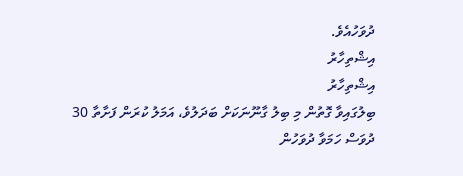ދުވަހުއެވެ.
އިޝްތިހާރު
އިޝްތިހާރު
ބިލުގައިވާ ގޮތުން މި ބިލު ގާނޫނަކަށް ބަދަލުވެ، އަމަލު ކުރަން ފަށާތާ 30 ދުވަސް ހަމަވާ ދުވަހުން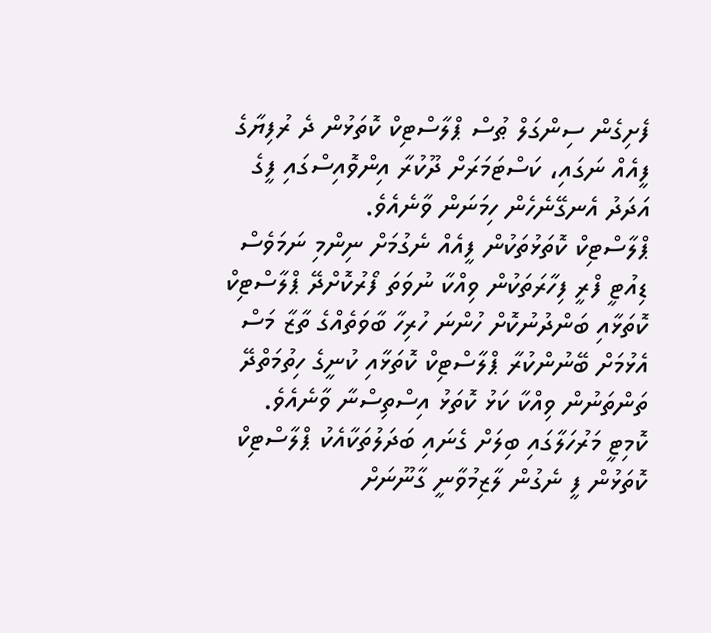ފެށިގެން ސިންގަލް ޠުސް ޕްލާސްޓިކް ކޮތަޅުން ދެ ރުފިޔާގެ ފީއެއް ނަގައި، ކަސްޓަމަރަށް ދޫކުރާ އިންވޮއިސްގައި ފީގެ އަދަދު އެނގޭނެހެން ހިމަނަން ވާނެއެވެ.
ޕްލާސްޓިކް ކޮތަޅުތަކުން ފީއެއް ނެގުމަށް ނިންމި ނަމަވެސް ޑިއުޓީ ފްރީ ފިހާރަތަކުން ވިއްކާ ނުވަތަ ފޯރުކޮށްދޭ ޕްލާސްޓިކް ކޮތަޅާއި ބަންދުނުކޮށް ހުންނަ ހުރިހާ ބާވަތެއްގެ ތާޒާ މަސް އެޅުމަށް ބޭނުންކުރާ ޕްލާސްޓިކް ކޮތަޅާއި ކުނީގެ ހިތުމަތްދޭ ތަންތަނުން ވިއްކާ ކަޅު ކޮތަޅު އިސްތިސްނާ ވާނެއެވެ.
ކޮމިޓީ މަރުހަލާގައި ބިލަށް ގެނައި ބަދަލުތަކާއެކު ޕްލާސްޓިކް ކޮތަޅުން ފީ ނެގުން ލާޒިމުވާނީ ގާނޫނަށް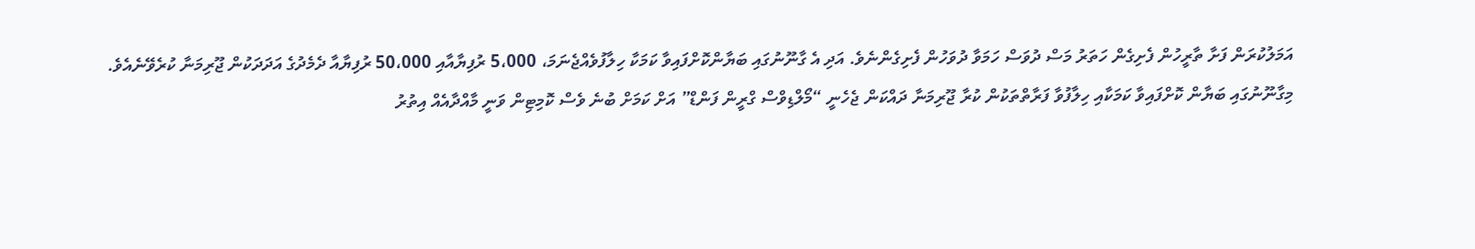އަމަލުކުރަން ފަށާ ތާރީހުން ފެށިގެން ހަތަރު މަސް ދުވަސް ހަމަވާ ދުވަހުން ފެށިގެންނެވެ. އަދި އެ ގާނޫނުގައި ބަޔާންކޮށްފައިވާ ކަމަކާ ހިލާފުވެއްޖެނަމަ، 5،000 ރުފިޔާއާއި 50،000 ރުފިޔާއާ ދެމެދުގެ އަދަދަކުން ޖޫރިމަނާ ކުރެވޭނެއެވެ.
މިގާނޫނުގައި ބަޔާން ކޮށްފައިވާ ކަމަކާއި ހިލާފުވާ ފަރާތްތަކުން ކުރާ ޖޫރިމަނާ ދައްކަން ޖެހެނީ “މޯލްޑިވްސް ގްރީން ފަންޑް” އަށް ކަމަށް ބުނެ ވެސް ކޮމިޓިން ވަނީ މާއްދާއެއް އިތުރު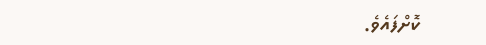ކޮށްފައެވެ.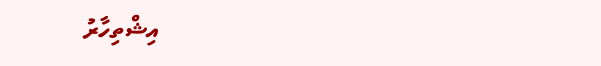އިޝްތިހާރު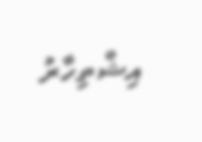އިޝްތިހާރު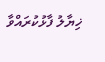ޚިޔާލު ފާޅުކުރައްވާ